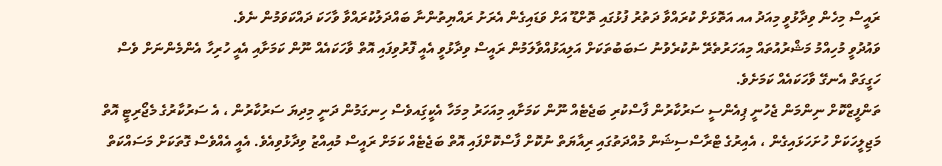ރައީސް މިހެން ވިދާޅުވީ މިއަދު އއ އަތޮޅަށް ކުރައްވާ ދަތުރު ފުޅުގައި ތޮށްޑޫ އަށް ވަޑައިގެން އެރަށު ރައްޔިތުންނާ ބައްދަލުކުރައްވާ ވާހަކަ ދައްކަވަމުން ނެވެ.
ވައުދުވީ މުހިއްމު މަޝްރުއުތައް މިއަހަރުތެރޭ ނުކުރެވުނު ސަބަބުތަކަށް އަލިއަޅުއްވާލަމުން ރައީސް ވިދާޅުވީ އެއީ ފޮރުވިފައި އޮތް ވާހަކައެއް ނޫން ކަމަށާއި އެއީ ހުރިހާ އެންމެންނަށް ވެސް ހަގީގަތް އެނގޭ ވާހަކައެއް ކަމަށެވެ.
ތަންފީޒްކޮށް ނިންމަން ޖެހުނީ ޕިއެންސީ ސަރުކާރުން ފާސްކުރި ބަޖެޓެއް ނޫން ކަމަށާއި މިއަހަރު މިމަހާ އެކީގަިއވެސް ހިނގަމުން ދަނީ މިދިޔަ ސަރުކާރުން ، އެ ސަރުކާރުގެ މެޖޯރިޓީ އޮތް މަޖިލީހަކަށް ހުށަހަޅައިގެން ، އެއިރުގެ ޓްރާސްސިޝަން މުއްދަތުގައި ރިއާޔަތް ނުކޮށް ފާސްކޮށްފައި އޮތް ބަޖެޓެއް ކަމަށް ރައީސް މުއިއްޒު ވިދާޅުވިއެވެ. އެއީ އެއްވެސް ގޮތަކަށް މަސައްކަތް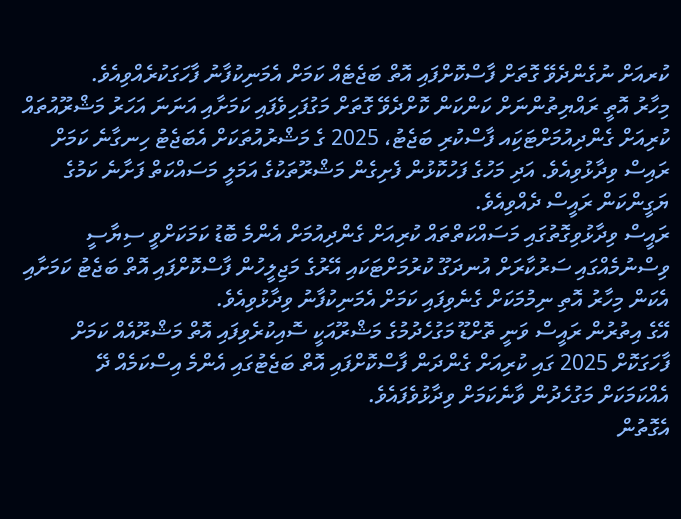ކުރއަށް ނުގެންދެވޭ ގޮތަށް ފާސްކޮށްފައި އޮތް ބަޖެޓެއް ކަމަށް އެމަނިކުފާނު ފާހަގަކުރެއްވިއެވެ.
މިހާރު އޮތީ ރައްޔިތުންނަށް ކަންކަން ކޮށްދެވޭ ގޮތަށް މަގުފަހިވެފައި ކަމަށާއި އަނަނަ އަހަރު މަޝްރޫއުތައް ކުރިއަށް ގެންދިއުމަށްޓަކަިއ ފާސްކުރި ބަޖެޓު، 2025 ގެ މަޝްރުއުތަކަށް އެބަޖެޓު ހިނގާނެ ކަމަށް ރައިސް ވިދާޅުވިއެވެ. އަދި މަހުގެ ފަހުކޮޅުން ފެށިގެން މަޝްރޫތަކުގެ އަމަލީ މަސައްކަތް ފަށާނެ ކަމުގެ ޔަގީންކަން ރައީސް ދެއްވިއެވެ.
ރައީސް ވިދާޅުވިގޮތުގައި މަސައްކަތްތައް ކުރިއަށް ގެންދިއުމަށް އެންމެ ބޮޑު ކަމަކަށްވީ ސިޔާސީ ވިސްނުމެއްގައި ސަރުކާރަށް އުނދަގޫ ކުރުމަށްޓަކައި އޭރުގެ މަޖިލީހުން ފާސްކޮށްފައި އޮތް ބަޖެޓު ކަމަށާއި އެކަން މިހާރު އޮތި ނިމުމަކަށް ގެނެވިފައި ކަމަށް އެމަނިކުފާނު ވިދާޅުވިއެވެ.
އޭގެ އިތުރުން ރައީސް ވަނީ ތޮށްޑޫ މަގުހެދުމުގެ މަޝްރޫއަކީ ސޮއިކުރެވިފައި އޮތް މަޝްރޫއެއް ކަމަށް ފާހަގަކޮށް 2025 ގައި ކުރިއަށް ގެންދަން ފާސްކޮށްފައި އޮތް ބަޖެޓުގައި އެންމެ އިސްކަމެއް ދޭ އެއްކަމަކަށް މަގުހެދުން ވާނެކަމަށް ވިދާޅުވެފައެވެ.
އެގޮތުން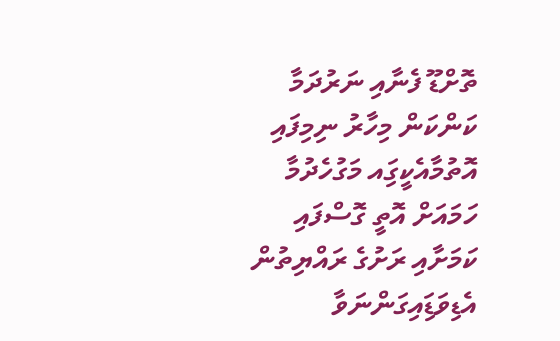ތޮށްޑޫ ފެނާއި ނަރުދަމާ ކަންކަން މިހާރު ނިމިފައި އޮތުމާއެކީގަިއ މަގުހެދުމާ ހަމައަށް އޮތީ ގޮސްފައި ކަމަށާއި ރަށުގެ ރައްޔިތުން އެޑިވަޑަިއިގަންނަވާ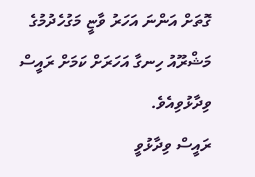ގޮތަށް އަންނަ އަހަރު ވާޏީ މަގުހެދުމުގެ މަޝްރޫއު ހިނގާ އަހަރަށް ކަމަށް ރައީސް ވިދާޅުވިއެވެ.
ރައީސް ވިދާޅުވީ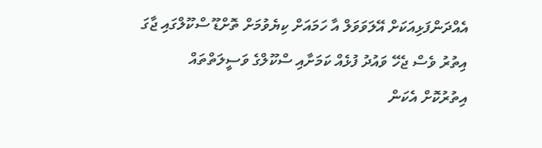އެއްދަންފަޅިއަކަށް އޭލަވަވަލް އާ ހަމައަށް ކިޔެވުމަށް ތޮށްޑޫ ސްކޫލްގައި ޖާގަ އިތުރު ވެސް ޖެހޭ ވައުދު ފުޅެއް ކަމަށާއި ސްކޫލްގެ ވަސީލަތްތައް އިތުރުކޮށް އެކަން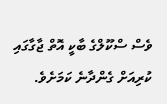ވެސް ސްކޫލްގެ ބާކީ އޮތް ޖާގާގައި ކުރިއަށް ގެންދާނެ ކަމަށެވެ.